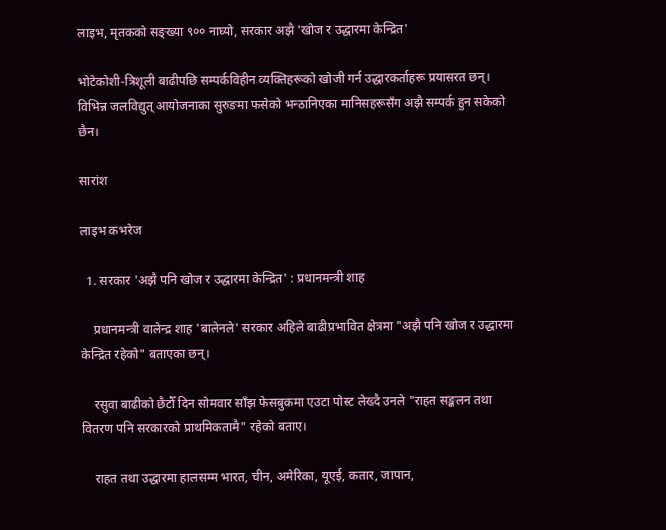लाइभ, मृतकको सङ्ख्या ९०० नाघ्यो, सरकार अझै 'खोज र उद्धारमा केन्द्रित'

भोटेकोशी-त्रिशूली बाढीपछि सम्पर्कविहीन व्यक्तिहरूको खोजी गर्न उद्धारकर्ताहरू प्रयासरत छन्। विभिन्न जलविद्युत् आयोजनाका सुरुङमा फसेको भन्ठानिएका मानिसहरूसँग अझै सम्पर्क हुन सकेको छैन।

सारांश

लाइभ कभरेज

  1. सरकार 'अझै पनि खोज र उद्धारमा केन्द्रित' : प्रधानमन्त्री शाह

    प्रधानमन्त्री वालेन्द्र शाह 'बालेनले' सरकार अहिले बाढीप्रभावित क्षेत्रमा "अझै पनि खोज र उद्धारमा केन्द्रित रहेको" बताएका छन्।

    रसुवा बाढीको छैटौँ दिन सोमवार साँझ फेसबुकमा एउटा पोस्ट लेख्दै उनले "राहत सङ्कलन तथा वितरण पनि सरकारको प्राथमिकतामै" रहेको बताए।

    राहत तथा उद्धारमा हालसम्म भारत, चीन, अमेरिका, यूएई, कतार, जापान,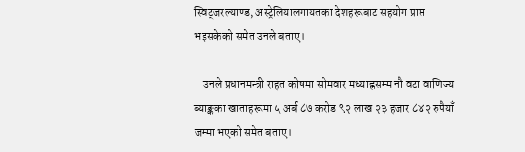स्विट्जरल्याण्ड, अस्ट्रेलियालगायतका देशहरूबाट सहयोग प्राप्त भइसकेको समेत उनले बताए।

    उनले प्रधानमन्त्री राहत कोषमा सोमवार मध्याह्नसम्म नौ वटा वाणिज्य ब्याङ्कका खाताहरूमा ५ अर्ब ८७ करोड ९२ लाख २३ हजार ८४२ रुपैयाँ जम्मा भएको समेत बताए।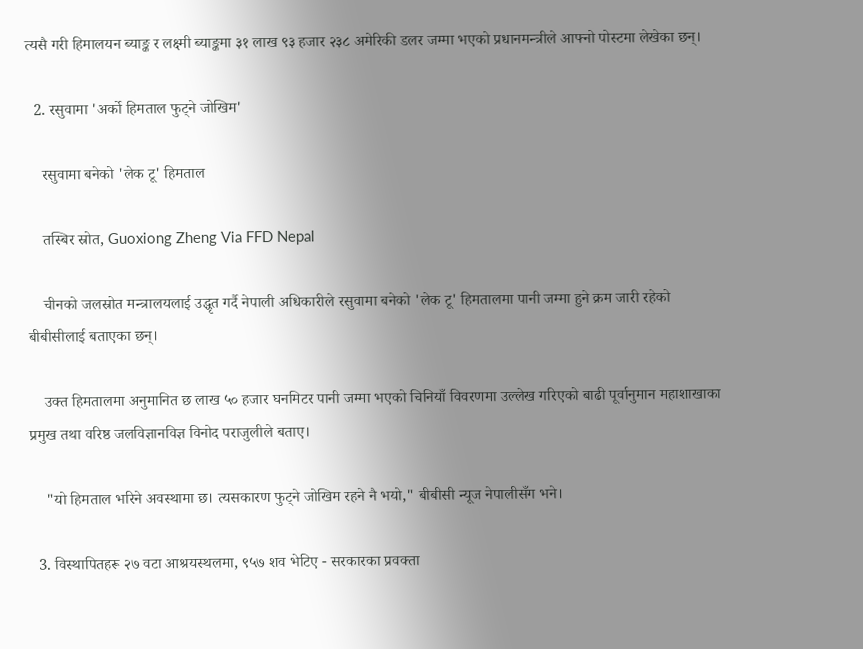त्यसै गरी हिमालयन ब्याङ्क र लक्ष्मी ब्याङ्कमा ३१ लाख ९३ हजार २३८ अमेरिकी डलर जम्मा भएको प्रधानमन्त्रीले आफ्नो पोस्टमा लेखेका छन्।

  2. रसुवामा 'अर्को हिमताल फुट्ने जोखिम'

    रसुवामा बनेको 'लेक टू' हिमताल

    तस्बिर स्रोत, Guoxiong Zheng Via FFD Nepal

    चीनको जलस्रोत मन्त्रालयलाई उद्धृत गर्दै नेपाली अधिकारीले रसुवामा बनेको 'लेक टू' हिमतालमा पानी जम्मा हुने क्रम जारी रहेको बीबीसीलाई बताएका छन्।

    उक्त हिमतालमा अनुमानित छ लाख ५० हजार घनमिटर पानी जम्मा भएको चिनियाँ विवरणमा उल्लेख गरिएको बाढी पूर्वानुमान महाशाखाका प्रमुख तथा वरिष्ठ जलविज्ञानविज्ञ विनोद पराजुलीले बताए।

    "यो हिमताल भरिने अवस्थामा छ। त्यसकारण फुट्ने जोखिम रहने नै भयो," बीबीसी न्यूज नेपालीसँग भने।

  3. विस्थापितहरू २७ वटा आश्रयस्थलमा, ९५७ शव भेटिए - सरकारका प्रवक्ता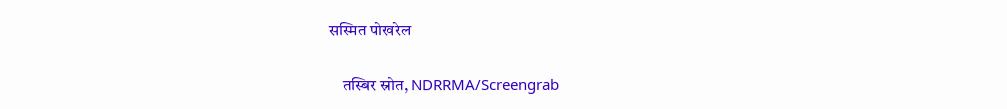सस्मित पोखरेल

    तस्बिर स्रोत, NDRRMA/Screengrab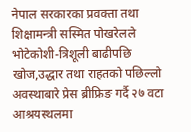नेपाल सरकारका प्रवक्ता तथा शिक्षामन्त्री सस्मित पोखरेलले भोटेकोशी-त्रिशूली बाढीपछि खोज,उद्धार तथा राहतको पछिल्लो अवस्थाबारे प्रेस ब्रीफ्रिङ गर्दै २७ वटा आश्रयस्थलमा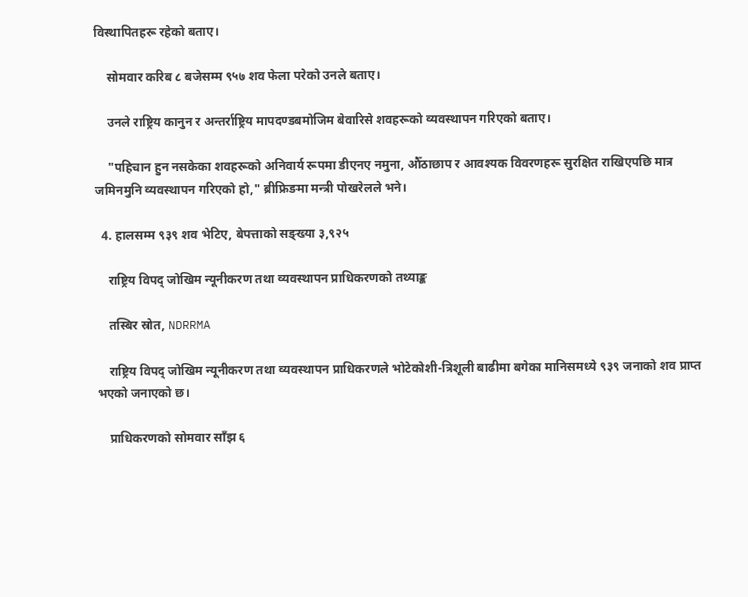विस्थापितहरू रहेको बताए।

    सोमवार करिब ८ बजेसम्म ९५७ शव फेला परेको उनले बताए।

    उनले राष्ट्रिय कानुन र अन्तर्राष्ट्रिय मापदण्डबमोजिम बेवारिसे शवहरूको व्यवस्थापन गरिएको बताए।

    "पहिचान हुन नसकेका शवहरूको अनिवार्य रूपमा डीएनए नमुना, औँठाछाप र आवश्यक विवरणहरू सुरक्षित राखिएपछि मात्र जमिनमुनि व्यवस्थापन गरिएको हो," ब्रीफ्रिङमा मन्त्री पोखरेलले भने।

  4. हालसम्म ९३९ शव भेटिए, बेपत्ताको सङ्ख्या ३,९२५

    राष्ट्रिय विपद् जोखिम न्यूनीकरण तथा व्यवस्थापन प्राधिकरणको तथ्याङ्क

    तस्बिर स्रोत, NDRRMA

    राष्ट्रिय विपद् जोखिम न्यूनीकरण तथा व्यवस्थापन प्राधिकरणले भोटेकोशी-त्रिशूली बाढीमा बगेका मानिसमध्ये ९३९ जनाको शव प्राप्त भएको जनाएको छ।

    प्राधिकरणको सोमवार साँझ ६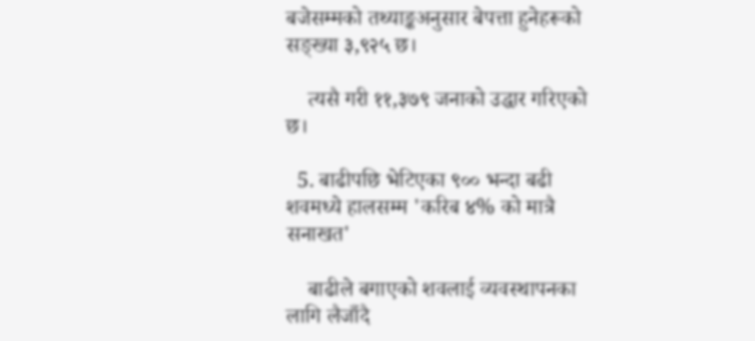बजेसम्मको तथ्याङ्कअनुसार बेपत्ता हुनेहरूको सङ्ख्या ३,९२५ छ।

    त्यसै गरी ११,३७९ जनाको उद्धार गरिएको छ।

  5. बाढीपछि भेटिएका ९०० भन्दा बढी शवमध्ये हालसम्म 'करिब ४% को मात्रै सनाखत'

    बाढीले बगाएको शवलाई व्यवस्थापनका लागि लैजाँदै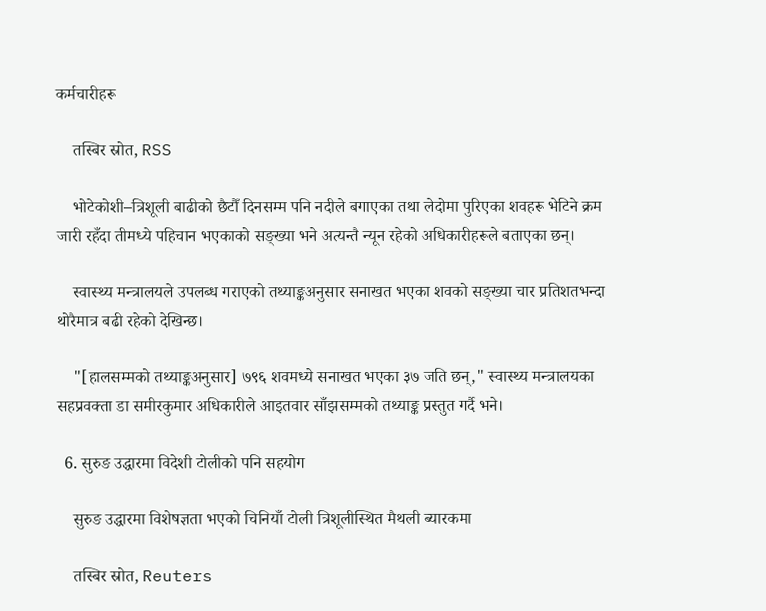कर्मचारीहरू

    तस्बिर स्रोत, RSS

    भोटेकोशी–त्रिशूली बाढीको छैटौँ दिनसम्म पनि नदीले बगाएका तथा लेदोमा पुरिएका शवहरू भेटिने क्रम जारी रहँदा तीमध्ये पहिचान भएकाको सङ्ख्या भने अत्यन्तै न्यून रहेको अधिकारीहरूले बताएका छन्।

    स्वास्थ्य मन्त्रालयले उपलब्ध गराएको तथ्याङ्कअनुसार सनाखत भएका शवको सङ्ख्या चार प्रतिशतभन्दा थोरैमात्र बढी रहेको देखिन्छ।

    "[हालसम्मको तथ्याङ्कअनुसार] ७९६ शवमध्ये सनाखत भएका ३७ जति छन्," स्वास्थ्य मन्त्रालयका सहप्रवक्ता डा समीरकुमार अधिकारीले आइतवार साँझसम्मको तथ्याङ्क प्रस्तुत गर्दै भने।

  6. सुरुङ उद्धारमा विदेशी टोलीको पनि सहयोग

    सुरुङ उद्धारमा विशेषज्ञता भएको चिनियाँ टोली त्रिशूलीस्थित मैथली ब्यारकमा

    तस्बिर स्रोत, Reuters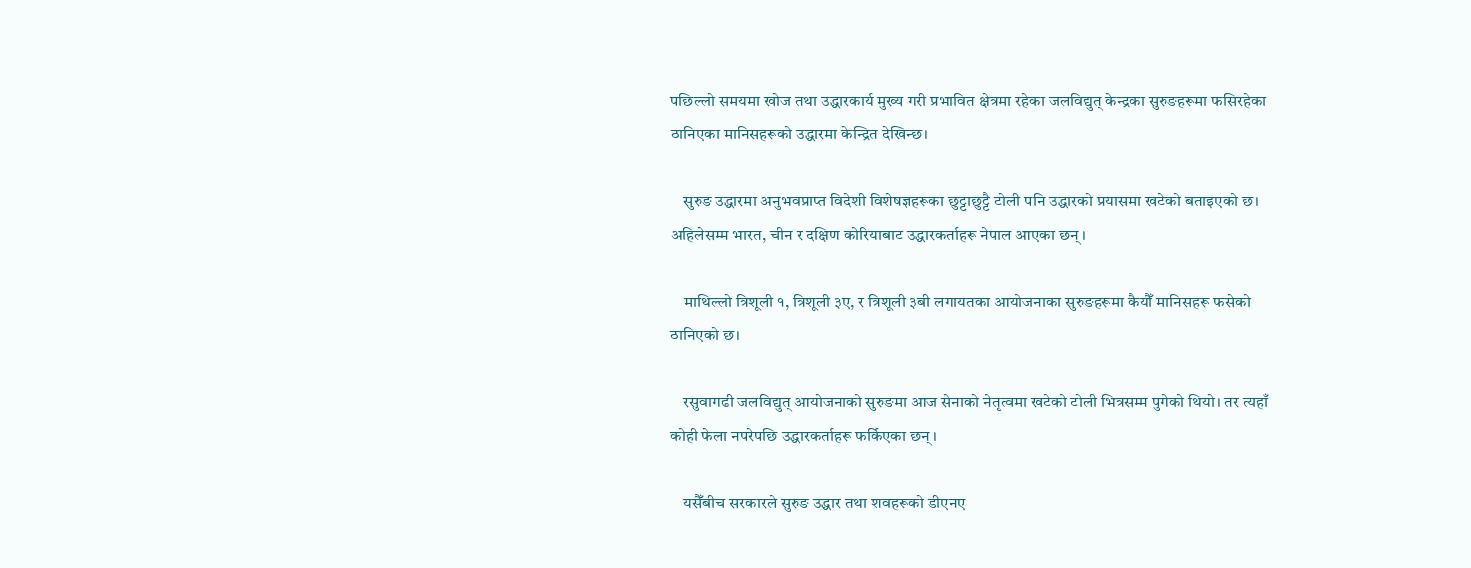पछिल्लो समयमा खोज तथा उद्धारकार्य मुख्य गरी प्रभावित क्षेत्रमा रहेका जलविद्युत् केन्द्रका सुरुङहरूमा फसिरहेका ठानिएका मानिसहरूको उद्धारमा केन्द्रित देखिन्छ।

    सुरुङ उद्धारमा अनुभवप्राप्त विदेशी विशेषज्ञहरूका छुट्टाछुट्टै टोली पनि उद्धारको प्रयासमा खटेको बताइएको छ। अहिलेसम्म भारत, चीन र दक्षिण कोरियाबाट उद्धारकर्ताहरू नेपाल आएका छन्।

    माथिल्लो त्रिशूली १, त्रिशूली ३ए, र त्रिशूली ३बी लगायतका आयोजनाका सुरुङहरूमा कैयौँ मानिसहरू फसेको ठानिएको छ।

    रसुवागढी जलविद्युत् आयोजनाको सुरुङमा आज सेनाको नेतृत्वमा खटेको टोली भित्रसम्म पुगेको थियो। तर त्यहाँ कोही फेला नपरेपछि उद्धारकर्ताहरू फर्किएका छन्।

    यसैँबीच सरकारले सुरुङ उद्धार तथा शवहरूको डीएनए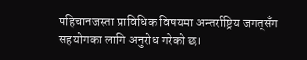पहिचानजस्ता प्राविधिक विषयमा अन्तर्राष्ट्रिय जगत्‌सँग सहयोगका लागि अनुरोध गरेको छ।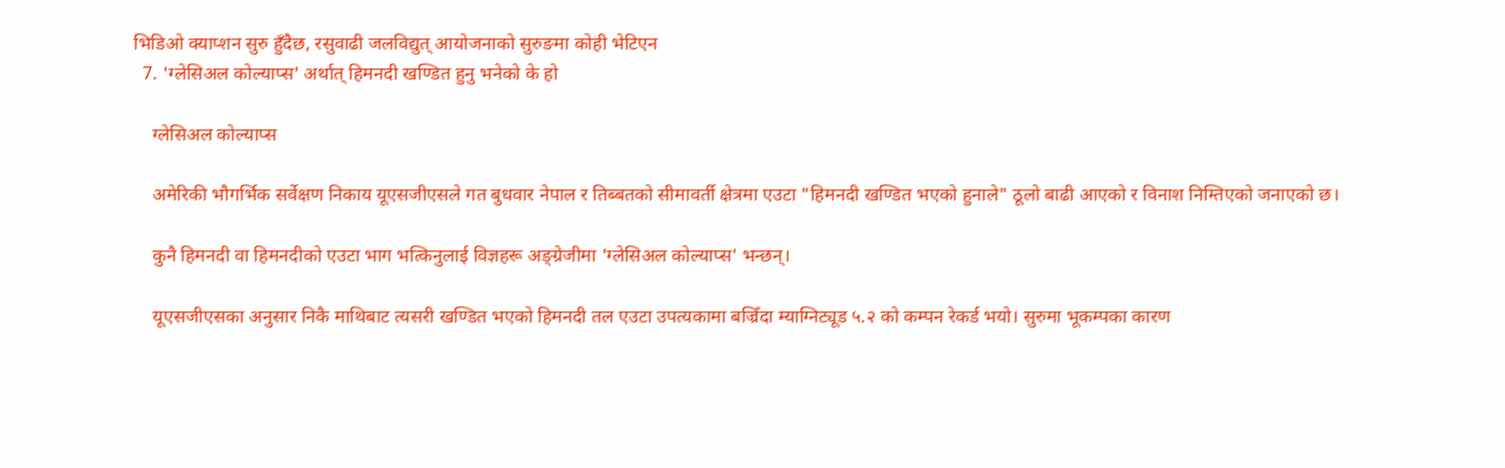भिडिओ क्याप्शन सुरु हुँदैछ, रसुवाढी जलविद्युत् आयोजनाको सुरुङमा कोही भेटिएन
  7. 'ग्लेसिअल कोल्याप्स' अर्थात् हिमनदी खण्डित हुनु भनेको के हो

    ग्लेसिअल कोल्याप्स

    अमेरिकी भौगर्भिक सर्वेक्षण निकाय यूएसजीएसले गत बुधवार नेपाल र तिब्बतको सीमावर्ती क्षेत्रमा एउटा "हिमनदी खण्डित भएको हुनाले" ठूलो बाढी आएको र विनाश निम्तिएको जनाएको छ।

    कुनै हिमनदी वा हिमनदीको एउटा भाग भत्किनुलाई विज्ञहरू अङ्ग्रेजीमा 'ग्लेसिअल कोल्याप्स' भन्छन्।

    यूएसजीएसका अनुसार निकै माथिबाट त्यसरी खण्डित भएको हिमनदी तल एउटा उपत्यकामा बज्रिँदा म्याग्निट्यूड ५.२ को कम्पन रेकर्ड भयो। सुरुमा भूकम्पका कारण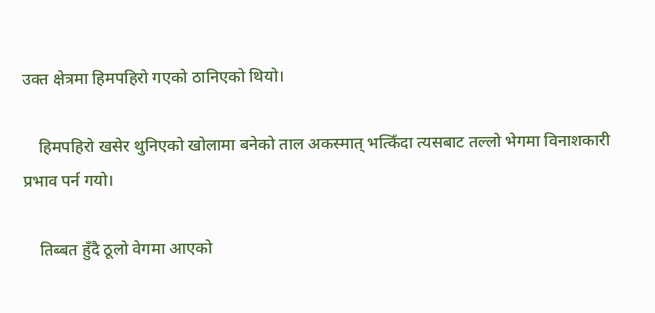उक्त क्षेत्रमा हिमपहिरो गएको ठानिएको थियो।

    हिमपहिरो खसेर थुनिएको खोलामा बनेको ताल अकस्मात् भत्किँदा त्यसबाट तल्लो भेगमा विनाशकारी प्रभाव पर्न गयो।

    तिब्बत हुँदै ठूलो वेगमा आएको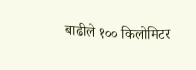बाढीले १०० किलोमिटर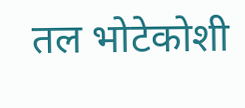तल भोटेकोशी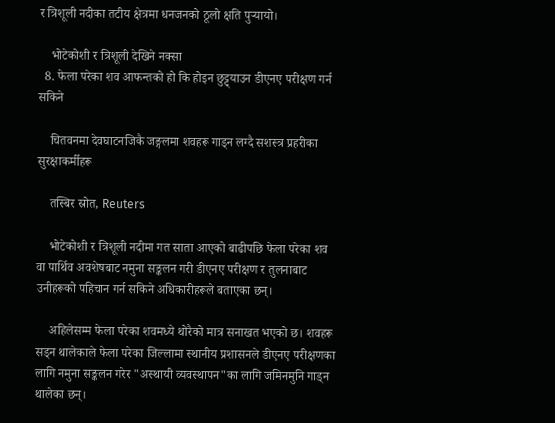र त्रिशूली नदीका तटीय क्षेत्रमा धनजनको ठूलो क्षति पुर्‍यायो।

    भोटेकोशी र त्रिशूली देखिने नक्सा
  8. फेला परेका शव आफन्तको हो कि होइन छुट्ट्याउन डीएनए परीक्षण गर्न सकिने

    चितवनमा देवघाटनजिकै जङ्गलमा शवहरू गाड्न लग्दै सशस्त्र प्रहरीका सुरक्षाकर्मीहरू

    तस्बिर स्रोत, Reuters

    भोटेकोशी र त्रिशूली नदीमा गत साता आएको बाढीपछि फेला परेका शव वा पार्थिव अवशेषबाट नमुना सङ्कलन गरी डीएनए परीक्षण र तुलनाबाट उनीहरूको पहिचान गर्न सकिने अधिकारीहरूले बताएका छन्।

    अहिलेसम्म फेला परेका शवमध्ये थोरैको मात्र सनाखत भएको छ। शवहरू सड्न थालेकाले फेला परेका जिल्लामा स्थानीय प्रशासनले डीएनए परीक्षणका लागि नमुना सङ्कलन गरेर "अस्थायी व्यवस्थापन"का लागि जमिनमुनि गाड्न थालेका छन्।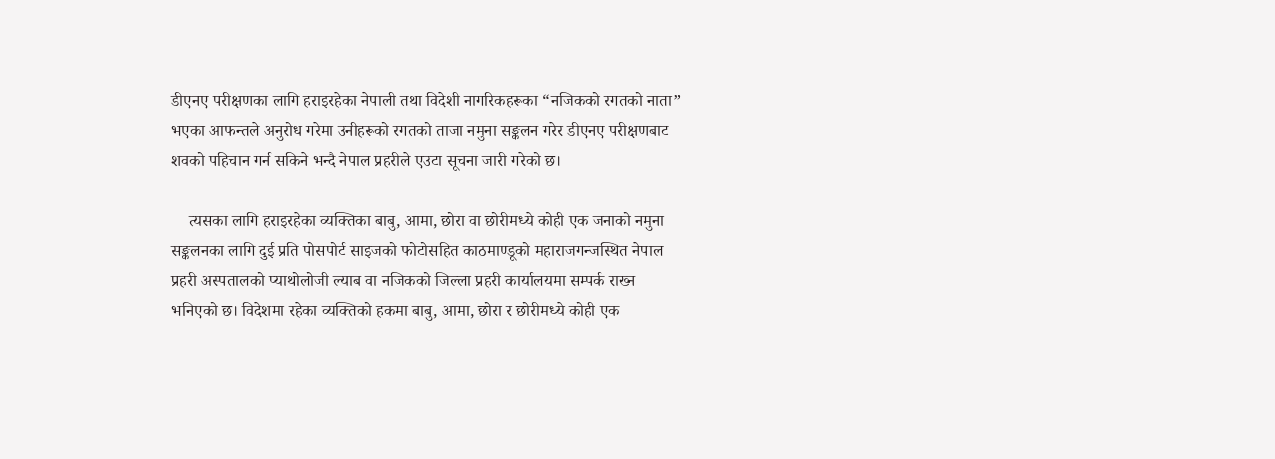डीएनए परीक्षणका लागि हराइरहेका नेपाली तथा विदेशी नागरिकहरूका “नजिकको रगतको नाता” भएका आफन्तले अनुरोध गरेमा उनीहरूको रगतको ताजा नमुना सङ्कलन गरेर डीएनए परीक्षणबाट शवको पहिचान गर्न सकिने भन्दै नेपाल प्रहरीले एउटा सूचना जारी गरेको छ।

    त्यसका लागि हराइरहेका व्यक्तिका बाबु, आमा, छोरा वा छोरीमध्ये कोही एक जनाको नमुना सङ्कलनका लागि दुई प्रति पोसपोर्ट साइजको फोटोसहित काठमाण्डूको महाराजगन्जस्थित नेपाल प्रहरी अस्पतालको प्याथोलोजी ल्याब वा नजिकको जिल्ला प्रहरी कार्यालयमा सम्पर्क राख्न भनिएको छ। विदेशमा रहेका व्यक्तिको हकमा बाबु, आमा, छोरा र छोरीमध्ये कोही एक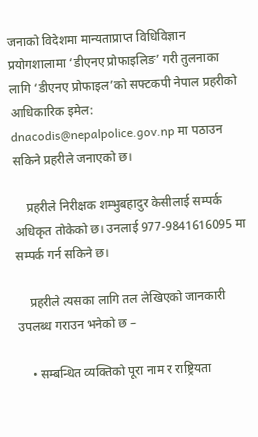जनाको विदेशमा मान्यताप्राप्त विधिविज्ञान प्रयोगशालामा ‘डीएनए प्रोफाइलिङ’ गरी तुलनाका लागि ‘डीएनए प्रोफाइल’को सफ्टकपी नेपाल प्रहरीको आधिकारिक इमेल: dnacodis@nepalpolice.gov.np मा पठाउन सकिने प्रहरीले जनाएको छ।

    प्रहरीले निरीक्षक शम्भुबहादुर केसीलाई सम्पर्क अधिकृत तोकेको छ। उनलाई 977-9841616095 मा सम्पर्क गर्न सकिने छ।

    प्रहरीले त्यसका लागि तल लेखिएको जानकारी उपलब्ध गराउन भनेको छ –

    • सम्बन्धित व्यक्तिको पूरा नाम र राष्ट्रियता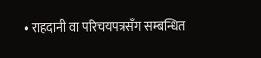• राहदानी वा परिचयपत्रसँग सम्बन्धित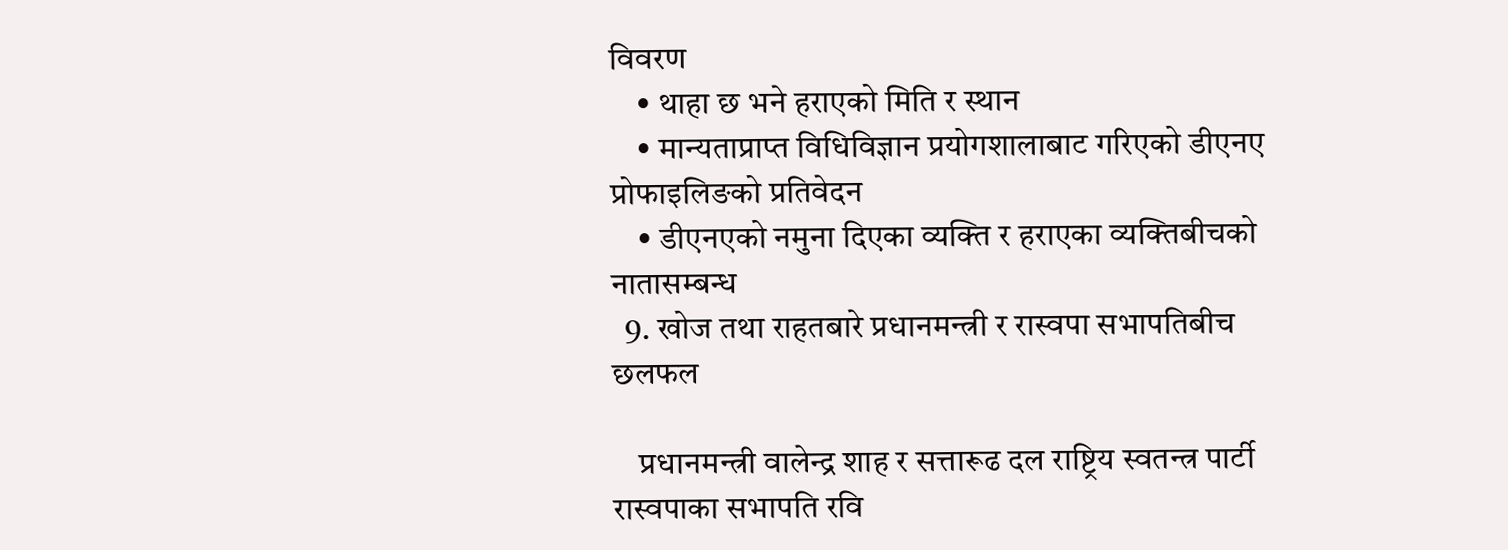विवरण
    • थाहा छ भने हराएको मिति र स्थान
    • मान्यताप्राप्त विधिविज्ञान प्रयोगशालाबाट गरिएको डीएनए प्रोफाइलिङको प्रतिवेदन
    • डीएनएको नमुना दिएका व्यक्ति र हराएका व्यक्तिबीचको नातासम्बन्ध
  9. खोज तथा राहतबारे प्रधानमन्त्री र रास्वपा सभापतिबीच छलफल

    प्रधानमन्त्री वालेन्द्र शाह र सत्तारूढ दल राष्ट्रिय स्वतन्त्र पार्टी रास्वपाका सभापति रवि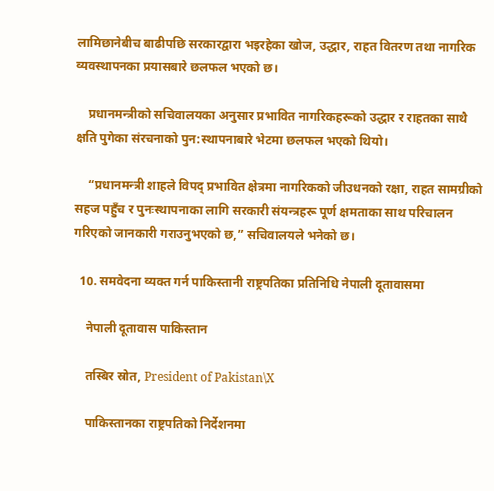लामिछानेबीच बाढीपछि सरकारद्वारा भइरहेका खोज, उद्धार, राहत वितरण तथा नागरिक व्यवस्थापनका प्रयासबारे छलफल भएको छ।

    प्रधानमन्त्रीको सचिवालयका अनुसार प्रभावित नागरिकहरूको उद्धार र राहतका साथै क्षति पुगेका संरचनाको पुन:स्थापनाबारे भेटमा छलफल भएको थियो।

    “प्रधानमन्त्री शाहले विपद् प्रभावित क्षेत्रमा नागरिकको जीउधनको रक्षा, राहत सामग्रीको सहज पहुँच र पुनःस्थापनाका लागि सरकारी संयन्त्रहरू पूर्ण क्षमताका साथ परिचालन गरिएको जानकारी गराउनुभएको छ,” सचिवालयले भनेको छ।

  10. समवेदना व्यक्त गर्न पाकिस्तानी राष्ट्रपतिका प्रतिनिधि नेपाली दूतावासमा

    नेपाली दूतावास पाकिस्तान

    तस्बिर स्रोत, President of Pakistan\X

    पाकिस्तानका राष्ट्रपतिको निर्देशनमा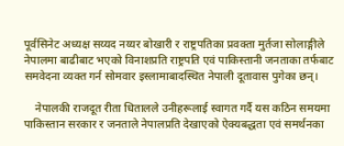पूर्वसिनेट अध्यक्ष सय्यद नय्यर बोखारी र राष्ट्रपतिका प्रवक्ता मुर्तजा सोलाङ्गीले नेपालमा बाढीबाट भएको विनाशप्रति राष्ट्रपति एवं पाकिस्तानी जनताका तर्फबाट समवेदना व्यक्त गर्न सोमवार इस्लामाबादस्थित नेपाली दूतावास पुगेका छन्।

    नेपालकी राजदूत रीता धितालले उनीहरूलाई स्वागत गर्दै यस कठिन समयमा पाकिस्तान सरकार र जनताले नेपालप्रति देखाएको ऐक्यबद्धता एवं समर्थनका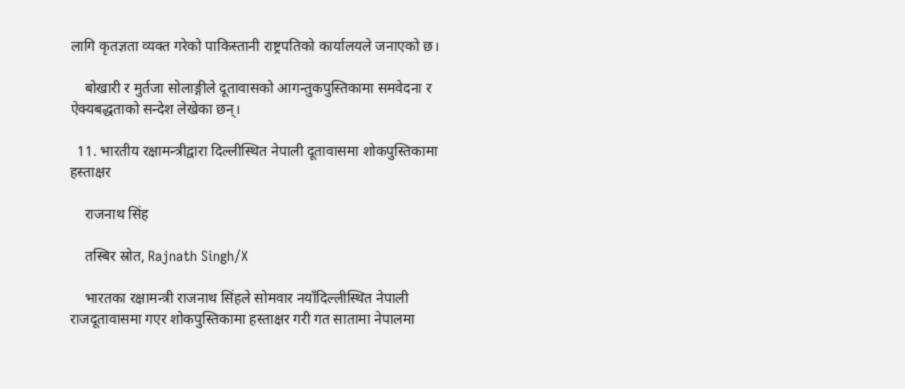लागि कृतज्ञता व्यक्त गरेको पाकिस्तानी राष्ट्रपतिको कार्यालयले जनाएको छ।

    बोखारी र मुर्तजा सोलाङ्गीले दूतावासको आगन्तुकपुस्तिकामा समवेदना र ऐक्यबद्धताको सन्देश लेखेका छन्।

  11. भारतीय रक्षामन्त्रीद्वारा दिल्लीस्थित नेपाली दूतावासमा शोकपुस्तिकामा हस्ताक्षर

    राजनाथ सिंह

    तस्बिर स्रोत, Rajnath Singh/X

    भारतका रक्षामन्त्री राजनाथ सिंहले सोमवार नयाँदिल्लीस्थित नेपाली राजदूतावासमा गएर शोकपुस्तिकामा हस्ताक्षर गरी गत सातामा नेपालमा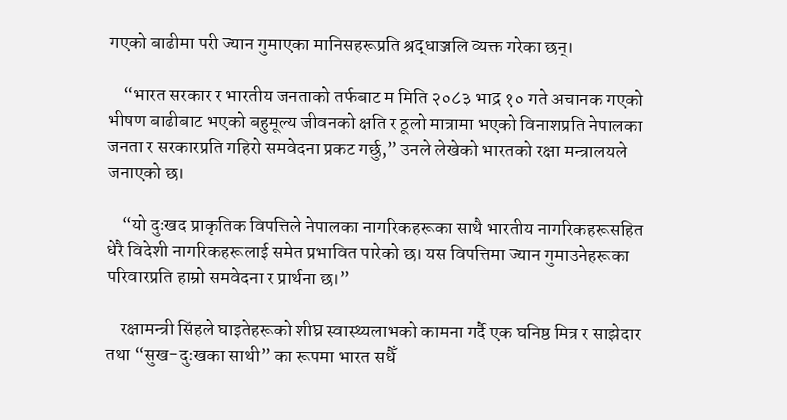गएको बाढीमा परी ज्यान गुमाएका मानिसहरूप्रति श्रद्धाञ्जलि व्यक्त गरेका छन्।

    “भारत सरकार र भारतीय जनताको तर्फबाट म मिति २०८३ भाद्र १० गते अचानक गएको भीषण बाढीबाट भएको बहुमूल्य जीवनको क्षति र ठूलो मात्रामा भएको विनाशप्रति नेपालका जनता र सरकारप्रति गहिरो समवेदना प्रकट गर्छु,” उनले लेखेको भारतको रक्षा मन्त्रालयले जनाएको छ।

    “यो दुःखद प्राकृतिक विपत्तिले नेपालका नागरिकहरूका साथै भारतीय नागरिकहरूसहित धेरै विदेशी नागरिकहरूलाई समेत प्रभावित पारेको छ। यस विपत्तिमा ज्यान गुमाउनेहरूका परिवारप्रति हाम्रो समवेदना र प्रार्थना छ।”

    रक्षामन्त्री सिंहले घाइतेहरूको शीघ्र स्वास्थ्यलाभको कामना गर्दै एक घनिष्ठ मित्र र साझेदार तथा “सुख-दुःखका साथी” का रूपमा भारत सधैँ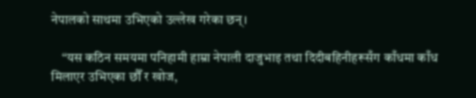नेपालको साथमा उभिएको उल्लेख गरेका छन्।

    “यस कठिन समयमा पनिहामी हाम्रा नेपाली दाजुभाइ तथा दिदीबहिनीहरूसँग काँधमा काँध मिलाएर उभिएका छौँ र खोज,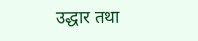उद्धार तथा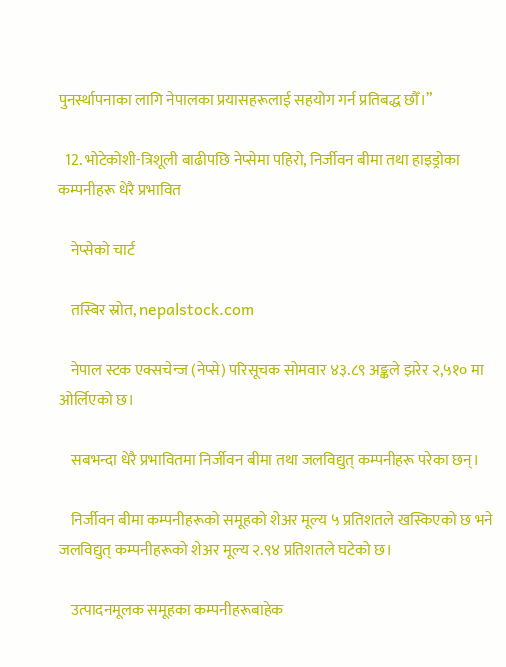पुनर्स्थापनाका लागि नेपालका प्रयासहरूलाई सहयोग गर्न प्रतिबद्ध छौँ।”

  12. भोटेकोशी-त्रिशूली बाढीपछि नेप्सेमा पहिरो, निर्जीवन बीमा तथा हाइड्रोका कम्पनीहरू धेरै प्रभावित

    नेप्सेको चार्ट

    तस्बिर स्रोत, nepalstock.com

    नेपाल स्टक एक्सचेन्ज (नेप्से) परिसूचक सोमवार ४३.८९ अङ्कले झरेर २,५१० मा ओर्लिएको छ।

    सबभन्दा धेरै प्रभावितमा निर्जीवन बीमा तथा जलविद्युत् कम्पनीहरू परेका छन्।

    निर्जीवन बीमा कम्पनीहरूको समूहको शेअर मूल्य ५ प्रतिशतले खस्किएको छ भने जलविद्युत् कम्पनीहरूको शेअर मूल्य २.९४ प्रतिशतले घटेको छ।

    उत्पादनमूलक समूहका कम्पनीहरूबाहेक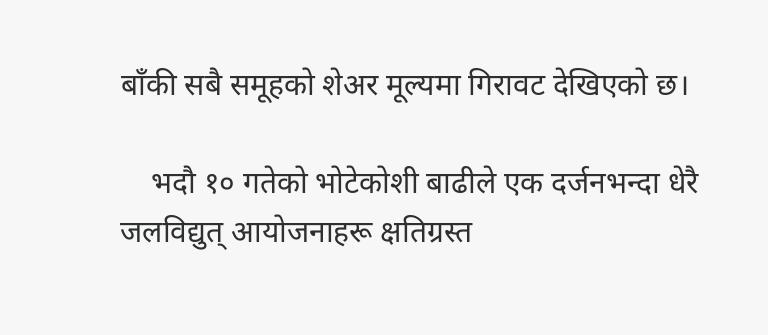बाँकी सबै समूहको शेअर मूल्यमा गिरावट देखिएको छ।

    भदौ १० गतेको भोटेकोशी बाढीले एक दर्जनभन्दा धेरै जलविद्युत् आयोजनाहरू क्षतिग्रस्त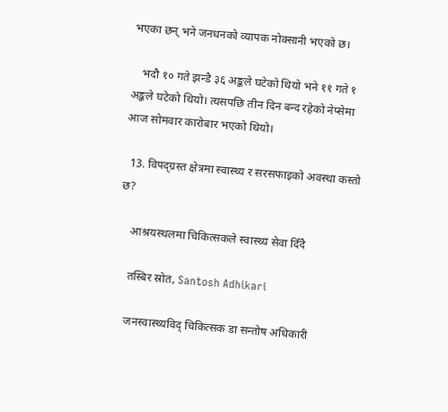भएका छन् भने जनधनको व्यापक नोक्सानी भएको छ।

    भदौ १० गते झन्डै ३६ अङ्कले घटेको थियो भने ११ गते १ अङ्कले घटेको थियो। त्यसपछि तीन दिन बन्द रहेको नेप्सेमा आज सोमवार कारोबार भएको थियो।

  13. विपद्‌ग्रस्त क्षेत्रमा स्वास्थ्य र सरसफाइको अवस्था कस्तो छ?

    आश्रयस्थलमा चिकित्सकले स्वास्थ्य सेवा दिँदै

    तस्बिर स्रोत, Santosh Adhikari

    जनस्वास्थ्यविद् चिकित्सक डा सन्तोष अधिकारी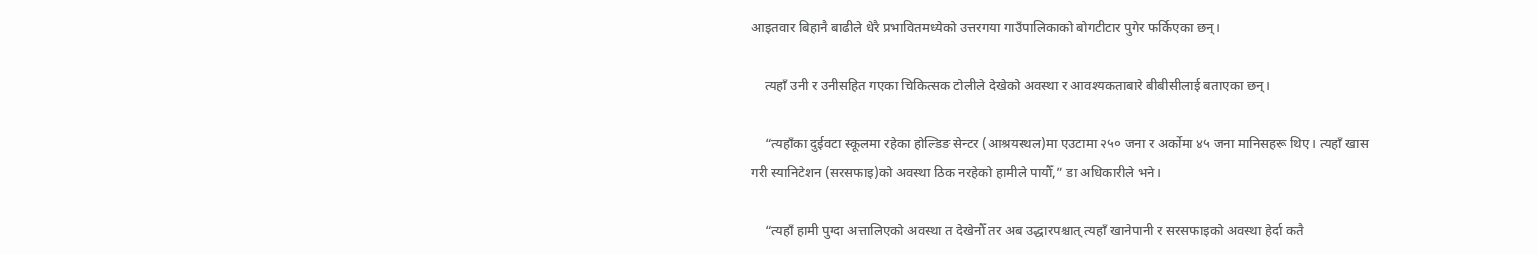आइतवार बिहानै बाढीले धेरै प्रभावितमध्येको उत्तरगया गाउँपालिकाको बोगटीटार पुगेर फर्किएका छन्।

    त्यहाँ उनी र उनीसहित गएका चिकित्सक टोलीले देखेको अवस्था र आवश्यकताबारे बीबीसीलाई बताएका छन्।

    “त्यहाँका दुईवटा स्कूलमा रहेका होल्डिङ सेन्टर (आश्रयस्थल)मा एउटामा २५० जना र अर्कोमा ४५ जना मानिसहरू थिए। त्यहाँ खास गरी स्यानिटेशन (सरसफाइ)को अवस्था ठिक नरहेको हामीले पायौँ,” डा अधिकारीले भने।

    “त्यहाँ हामी पुग्दा अत्तालिएको अवस्था त देखेनौँ तर अब उद्धारपश्चात् त्यहाँ खानेपानी र सरसफाइको अवस्था हेर्दा कतै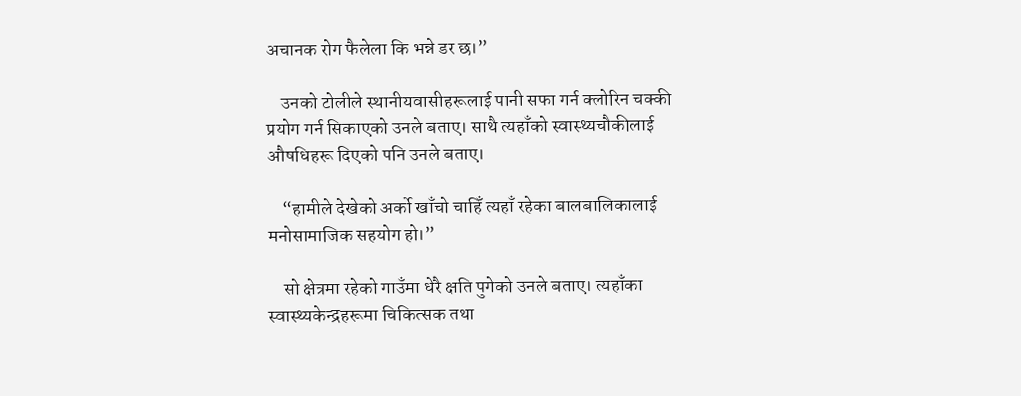अचानक रोग फैलेला कि भन्ने डर छ।”

    उनको टोलीले स्थानीयवासीहरूलाई पानी सफा गर्न क्लोरिन चक्की प्रयोग गर्न सिकाएको उनले बताए। साथै त्यहाँको स्वास्थ्यचौकीलाई औषधिहरू दिएको पनि उनले बताए।

    “हामीले देखेको अर्को खाँचो चाहिँ त्यहाँ रहेका बालबालिकालाई मनोसामाजिक सहयोग ‍हो।”

    सो क्षेत्रमा रहेको गाउँमा धेरै क्षति पुगेको उनले बताए। त्यहाँका स्वास्थ्यकेन्द्रहरूमा चिकित्सक तथा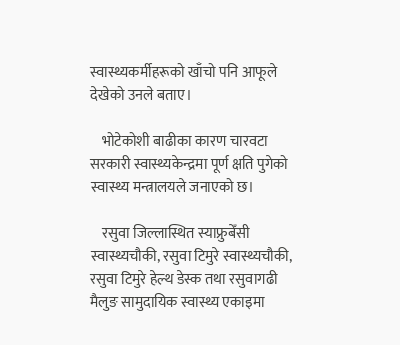स्वास्थ्यकर्मीहरूको खाँचो पनि आफूले देखेको उनले बताए।

    भोटेकोशी बाढीका कारण चारवटा सरकारी स्वास्थ्यकेन्द्रमा पूर्ण क्षति पुगेको स्वास्थ्य मन्त्रालयले जनाएको छ।

    रसुवा जिल्लास्थित स्याफ्रुबेँसी स्वास्थ्यचौकी, रसुवा टिमुरे स्वास्थ्यचौकी, रसुवा टिमुरे हेल्थ डेस्क तथा रसुवागढी मैलुङ सामुदायिक स्वास्थ्य एकाइमा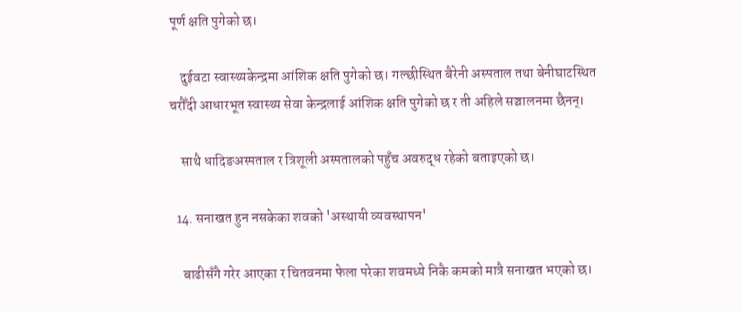पूर्ण क्षति पुगेको छ।

    दुईवटा स्वास्थ्यकेन्द्रमा आंशिक क्षति पुगेको छ। गल्छीस्थित बैरेनी अस्पताल तथा बेनीघाटस्थित चरौँदी आधारभूत स्वास्थ्य सेवा केन्द्रलाई आंशिक क्षति पुगेको छ र ती अहिले सञ्चालनमा छैनन्।

    साथै धादिङअस्पताल र त्रिशूली अस्पतालको पहुँच अवरुद्ध रहेको बताइएको छ।

  14. सनाखत हुन नसकेका शवको 'अस्थायी व्यवस्थापन'

    बाढीसँगै गरेर आएका र चितवनमा फेला परेका शवमध्ये निकै कमको मात्रै सनाखत भएको छ।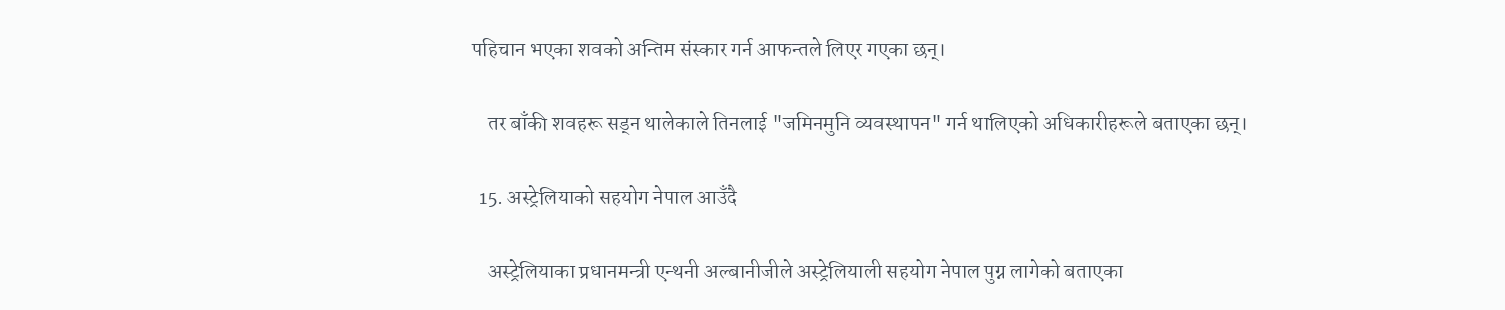पहिचान भएका शवको अन्तिम संस्कार गर्न आफन्तले लिएर गएका छन्।

    तर बाँकी शवहरू सड्न थालेकाले तिनलाई "जमिनमुनि व्यवस्थापन" गर्न थालिएको अधिकारीहरूले बताएका छन्।

  15. अस्ट्रेलियाको सहयोग नेपाल आउँदै

    अस्ट्रेलियाका प्रधानमन्त्री एन्थनी अल्बानीजीले अस्ट्रेलियाली सहयोग नेपाल पुग्न लागेको बताएका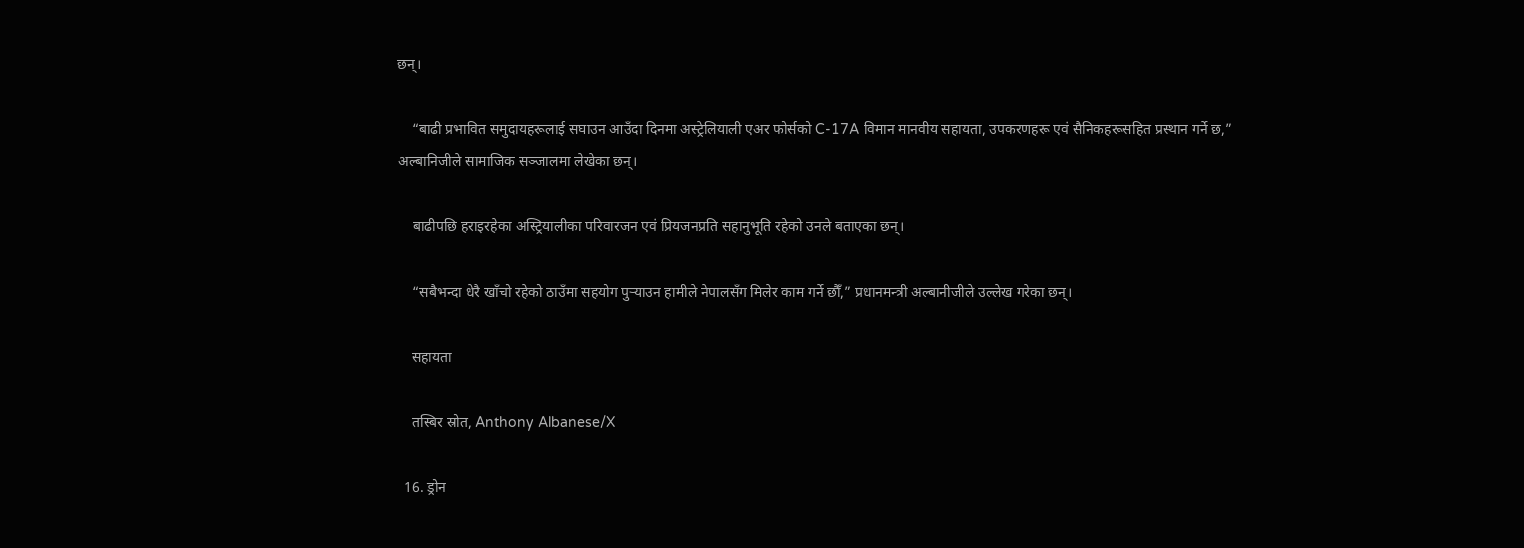छन्।

    “बाढी प्रभावित समुदायहरूलाई सघाउन आउँदा दिनमा अस्ट्रेलियाली एअर फोर्सको C-17A विमान मानवीय सहायता, उपकरणहरू एवं सैनिकहरूसहित प्रस्थान गर्ने छ,” अल्बानिजीले सामाजिक सञ्जालमा लेखेका छन्।

    बाढीपछि हराइरहेका अस्ट्रियालीका परिवारजन एवं प्रियजनप्रति सहानुभूति रहेको उनले बताएका छन्।

    “सबैभन्दा धेरै खाँचो रहेको ठाउँमा सहयोग पुर्‍याउन हामीले नेपालसँग मिलेर काम गर्ने छौँ,” प्रधानमन्त्री अल्बानीजीले उल्लेख गरेका छन्।

    सहायता

    तस्बिर स्रोत, Anthony Albanese/X

  16. ड्रोन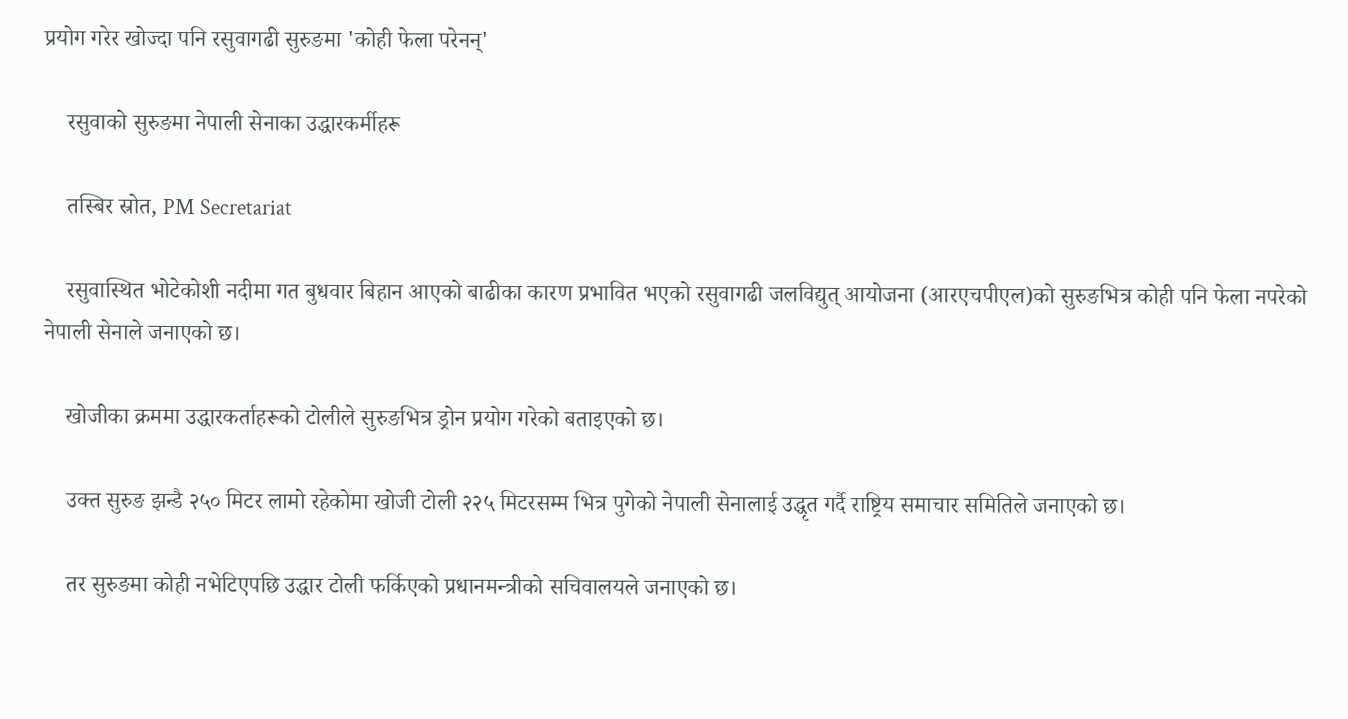प्रयोग गरेर खोज्दा पनि रसुवागढी सुरुङमा 'कोही फेला परेनन्'

    रसुवाको सुरुङमा नेपाली सेनाका उद्धारकर्मीहरू

    तस्बिर स्रोत, PM Secretariat

    रसुवास्थित भोटेकोशी नदीमा गत बुधवार बिहान आएको बाढीका कारण प्रभावित भएको रसुवागढी जलविद्युत् आयोजना (आरएचपीएल)को सुरुङभित्र कोही पनि फेला नपरेको नेपाली सेनाले जनाएको छ।

    खोजीका क्रममा उद्धारकर्ताहरूको टोलीले सुरुङभित्र ड्रोन प्रयोग गरेको बताइएको छ।

    उक्त सुरुङ झन्डै २५० मिटर लामो रहेकोमा खोजी टोली २२५ मिटरसम्म भित्र पुगेको नेपाली सेनालाई उद्धृत गर्दै राष्ट्रिय समाचार समितिले जनाएको छ।

    तर सुरुङमा कोही नभेटिएपछि उद्धार टोली फर्किएको प्रधानमन्त्रीको सचिवालयले जनाएको छ।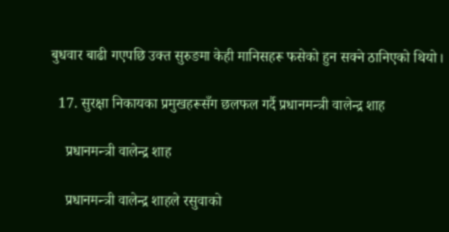बुधवार बाढी गएपछि उक्त सुरुङमा केही मानिसहरू फसेको हुन सक्ने ठानिएको थियो।

  17. सुरक्षा निकायका प्रमुखहरूसँग छलफल गर्दै प्रधानमन्त्री वालेन्द्र शाह

    प्रधानमन्त्री वालेन्द्र शाह

    प्रधानमन्त्री वालेन्द्र शाहले रसुवाको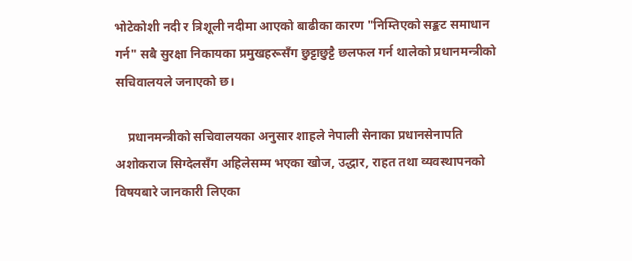भोटेकोशी नदी र त्रिशूली नदीमा आएको बाढीका कारण "निम्तिएको सङ्कट समाधान गर्न" सबै सुरक्षा निकायका प्रमुखहरूसँग छुट्टाछुट्टै छलफल गर्न थालेको प्रधानमन्त्रीको सचिवालयले जनाएको छ।

    प्रधानमन्त्रीको सचिवालयका अनुसार शाहले नेपाली सेनाका प्रधानसेनापति अशोकराज सिग्देलसँग अहिलेसम्म भएका खोज, उद्धार, राहत तथा व्यवस्थापनको विषयबारे जानकारी लिएका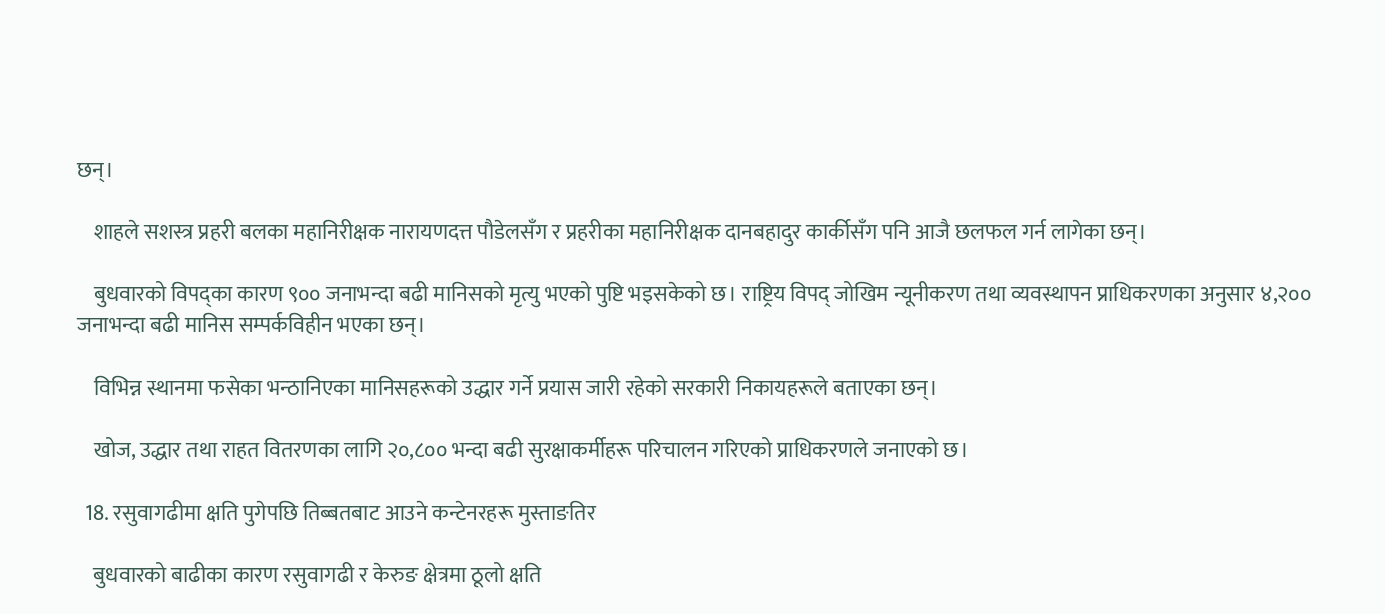छन्।

    शाहले सशस्त्र प्रहरी बलका महानिरीक्षक नारायणदत्त पौडेलसँग र प्रहरीका महानिरीक्षक दानबहादुर कार्कीसँग पनि आजै छलफल गर्न लागेका छन्।

    बुधवारको विपद्का कारण ९०० जनाभन्दा बढी मानिसको मृत्यु भएको पुष्टि भइसकेको छ। राष्ट्रिय विपद् जोखिम न्यूनीकरण तथा व्यवस्थापन प्राधिकरणका अनुसार ४,२०० जनाभन्दा बढी मानिस सम्पर्कविहीन भएका छन्।

    विभिन्न स्थानमा फसेका भन्ठानिएका मानिसहरूको उद्धार गर्ने प्रयास जारी रहेको सरकारी निकायहरूले बताएका छन्।

    खोज, उद्धार तथा राहत वितरणका लागि २०,८०० भन्दा बढी सुरक्षाकर्मीहरू परिचालन गरिएको प्राधिकरणले जनाएको छ।

  18. रसुवागढीमा क्षति पुगेपछि तिब्बतबाट आउने कन्टेनरहरू मुस्ताङतिर

    बुधवारको बाढीका कारण रसुवागढी र केरुङ क्षेत्रमा ठूलो क्षति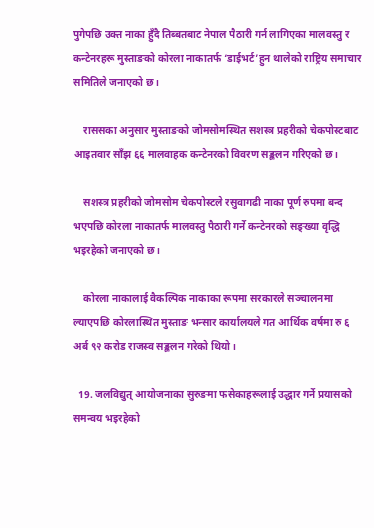पुगेपछि उक्त नाका हुँदै तिब्बतबाट नेपाल पैठारी गर्न लागिएका मालवस्तु र कन्टेनरहरू मुस्ताङको कोरला नाकातर्फ ‘डाईभर्ट’हुन थालेको राष्ट्रिय समाचार समितिले जनाएको छ।

    राससका अनुसार मुस्ताङको जोमसोमस्थित सशस्त्र प्रहरीको चेकपोस्टबाट आइतवार साँझ ६६ मालवाहक कन्टेनरको विवरण सङ्कलन गरिएको छ।

    सशस्त्र प्रहरीको जोमसोम चेकपोस्टले रसुवागढी नाका पूर्ण रुपमा बन्द भएपछि कोरला नाकातर्फ मालवस्तु पैठारी गर्ने कन्टेनरको सङ्ख्या वृद्धि भइरहेको जनाएको छ।

    कोरला नाकालाई वैकल्पिक नाकाका रूपमा सरकारले सञ्चालनमा ल्याएपछि कोरलास्थित मुस्ताङ भन्सार कार्यालयले गत आर्थिक वर्षमा रु ६ अर्ब ९२ करोड राजस्व सङ्कलन गरेको थियो।

  19. जलविद्युत् आयोजनाका सुरुङमा फसेकाहरूलाई उद्धार गर्ने प्रयासको समन्वय भइरहेको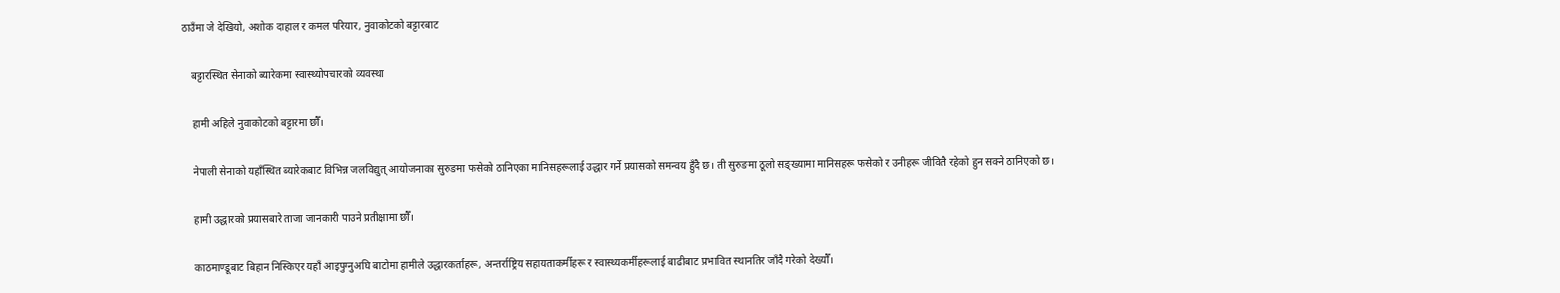ठाउँमा जे देखियो, अशोक दाहाल र कमल परियार, नुवाकोटको बट्टारबाट

    बट्टारस्थित सेनाको ब्यारेकमा स्वास्थ्योपचारको व्यवस्था

    हामी अहिले नुवाकोटको बट्टारमा छौँ।

    नेपाली सेनाको यहाँस्थित ब्यारेकबाट विभिन्न जलविद्युत् आयोजनाका सुरुङमा फसेको ठानिएका मानिसहरूलाई उद्धार गर्ने प्रयासको समन्वय हुँदै छ। ती सुरुङमा ठूलो सङ्ख्यामा मानिसहरू फसेको र उनीहरू जीवितै रहेको हुन सक्ने ठानिएको छ।

    हामी उद्धारको प्रयासबारे ताजा जानकारी पाउने प्रतीक्षामा छौँ।

    काठमाण्डूबाट बिहान निस्किएर यहाँ आइपुग्नुअघि बाटोमा हामीले उद्धारकर्ताहरू, अन्तर्राष्ट्रिय सहायताकर्मीहरू र स्वास्थ्यकर्मीहरूलाई बाढीबाट प्रभावित स्थानतिर जाँदै गरेको देख्यौँ।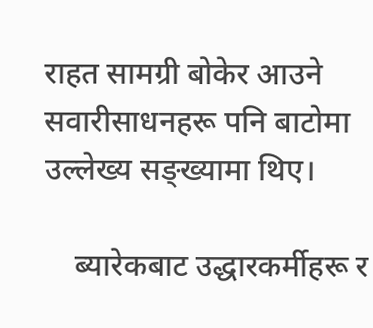राहत सामग्री बोकेर आउने सवारीसाधनहरू पनि बाटोमा उल्लेख्य सङ्ख्यामा थिए।

    ब्यारेकबाट उद्धारकर्मीहरू र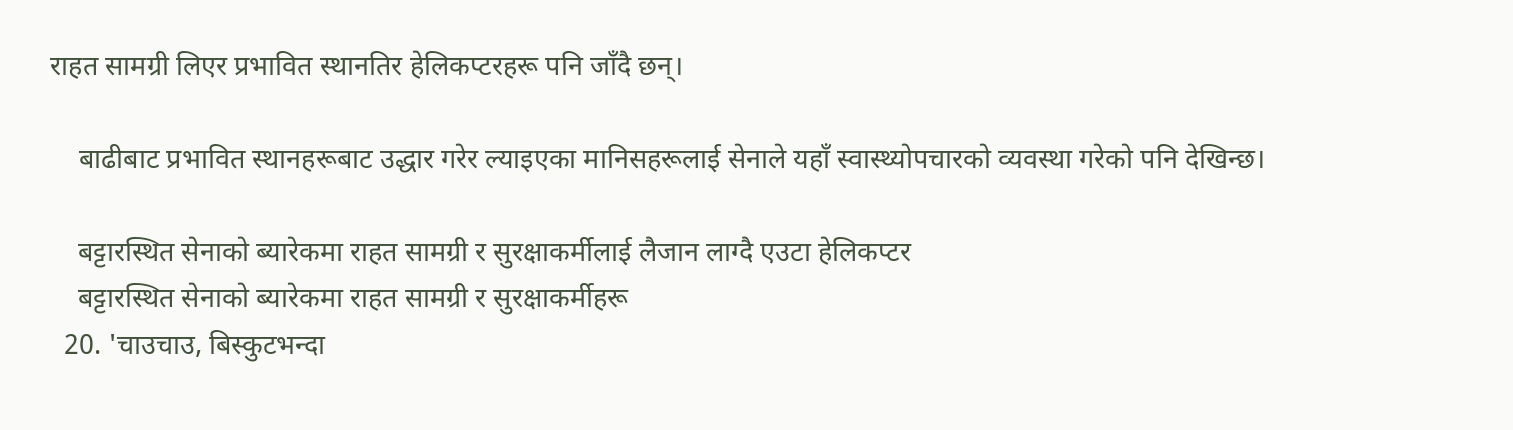राहत सामग्री लिएर प्रभावित स्थानतिर हेलिकप्टरहरू पनि जाँदै छन्।

    बाढीबाट प्रभावित स्थानहरूबाट उद्धार गरेर ल्याइएका मानिसहरूलाई सेनाले यहाँ स्वास्थ्योपचारको व्यवस्था गरेको पनि देखिन्छ।

    बट्टारस्थित सेनाको ब्यारेकमा राहत सामग्री र सुरक्षाकर्मीलाई लैजान लाग्दै एउटा हेलिकप्टर
    बट्टारस्थित सेनाको ब्यारेकमा राहत सामग्री र सुरक्षाकर्मीहरू
  20. 'चाउचाउ, बिस्कुटभन्दा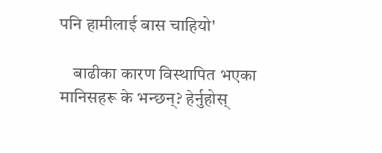पनि हामीलाई बास चाहियो'

    बाढीका कारण विस्थापित भएका मानिसहरू के भन्छन्? हेर्नुहोस्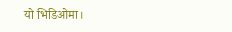यो भिडिओमा।